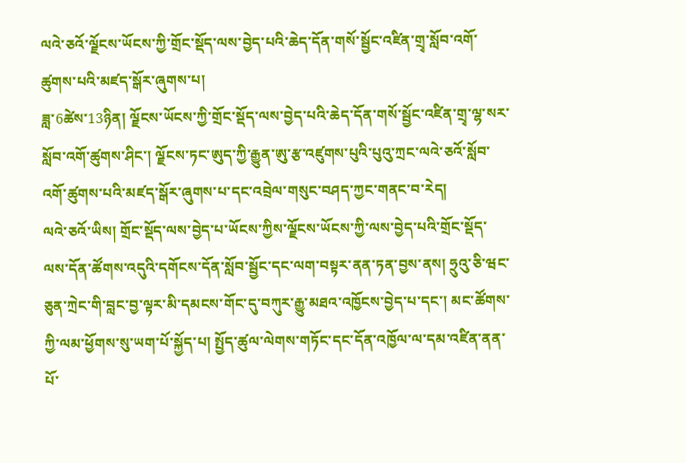ལའེ་ཅའོ་ལྗོངས་ཡོངས་ཀྱི་གྲོང་སྡོད་ལས་བྱེད་པའི་ཆེད་དོན་གསོ་སྦྱོང་འཛིན་གྲྭ་སློབ་འགོ་ཚུགས་པའི་མཛད་སྒོར་ཞུགས་པ།
ཟླ་6ཚེས་13ཉིན། ལྗོངས་ཡོངས་ཀྱི་གྲོང་སྡོད་ལས་བྱེད་པའི་ཆེད་དོན་གསོ་སྦྱོང་འཛིན་གྲྭ་ལྷ་སར་སློབ་འགོ་ཚུགས་ཤིང་། ལྗོངས་ཏང་ཨུད་ཀྱི་རྒྱུན་ཨུ་རྩ་འཛུགས་པུའི་པུའུ་ཀྲང་ལའེ་ཅའོ་སློབ་འགོ་ཚུགས་པའི་མཛད་སྒོར་ཞུགས་པ་དང་འབྲེལ་གསུང་བཤད་ཀྱང་གནང་བ་རེད།
ལའེ་ཅའོ་ཡིས། གྲོང་སྡོད་ལས་བྱེད་པ་ཡོངས་ཀྱིས་ལྗོངས་ཡོངས་ཀྱི་ལས་བྱེད་པའི་གྲོང་སྡོད་ལས་དོན་ཚོགས་འདུའི་དགོངས་དོན་སློབ་སྦྱོང་དང་ལག་བསྟར་ནན་ཏན་བྱས་ནས། ཧྲུའུ་ཅི་ཝང་ཅུན་ཀྲེང་གི་བླང་བྱ་ལྟར་མི་དམངས་གོང་དུ་བཀུར་རྒྱུ་མཐའ་འཁྱོངས་བྱེད་པ་དང་། མང་ཚོགས་ཀྱི་ལམ་ཕྱོགས་སུ་ཡག་པོ་སྐྱོད་པ། སྤྱོད་ཚུལ་ལེགས་གཏོང་དང་དོན་འཁྱོལ་ལ་དམ་འཛིན་ནན་པོ་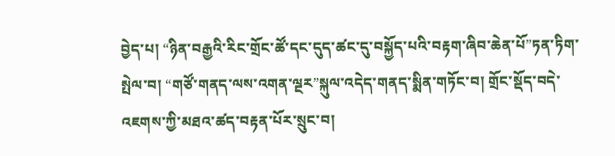བྱེད་པ། “ཉིན་བརྒྱའི་རིང་གྲོང་ཚོ་དང་དུད་ཚང་དུ་བསྐྱོད་པའི་བརྟག་ཞིབ་ཆེན་པོ”ཏན་ཏིག་སྤེལ་བ། “གཙོ་གནད་ལས་འགན་ལྔར”སྐུལ་འདེད་གནད་སྨིན་གཏོང་བ། གྲོང་སྡོད་བདེ་འཇགས་ཀྱི་མཐའ་ཚད་བརྟན་པོར་སྲུང་བ།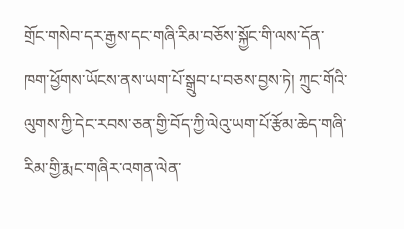གྲོང་གསེབ་དར་རྒྱས་དང་གཞི་རིམ་བཅོས་སྐྱོང་གི་ལས་དོན་ཁག་ཕྱོགས་ཡོངས་ནས་ཡག་པོ་སྒྲུབ་པ་བཅས་བྱས་ཏེ། ཀྲུང་གོའི་ལུགས་ཀྱི་དེང་རབས་ཅན་གྱི་བོད་ཀྱི་ལེའུ་ཡག་པོ་རྩོམ་ཆེད་གཞི་རིམ་གྱི་རྨང་གཞིར་འགན་ལེན་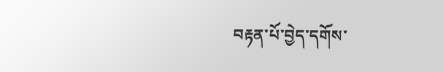བརྟན་པོ་བྱེད་དགོས་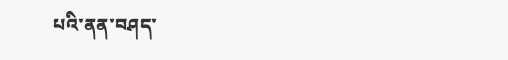པའི་ནན་བཤད་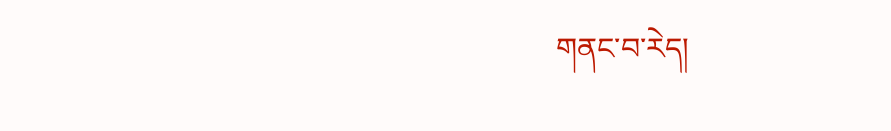གནང་བ་རེད།